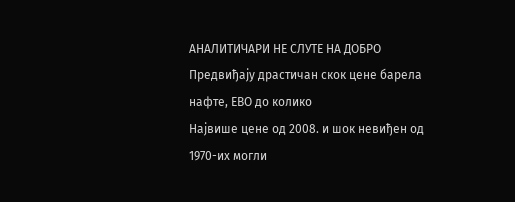АНАЛИТИЧАРИ НЕ СЛУТЕ НА ДОБРО Предвиђају драстичан скок цене барела нафте, ЕВО до колико
Највише цене од 2008. и шок невиђен од 1970-их могли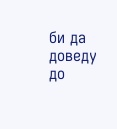би да доведу до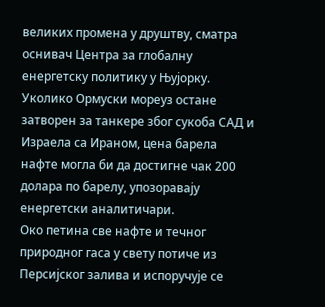великих промена у друштву, сматра оснивач Центра за глобалну енергетску политику у Њујорку.
Уколико Ормуски мореуз остане затворен за танкере због сукоба САД и Израела са Ираном, цена барела нафте могла би да достигне чак 200 долара по барелу, упозоравају енергетски аналитичари.
Око петина све нафте и течног природног гаса у свету потиче из Персијског залива и испоручује се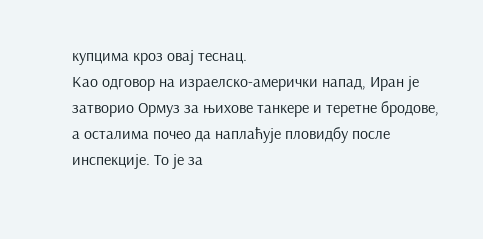купцима кроз овај теснац.
Као одговор на израелско-амерички напад, Иран је затворио Ормуз за њихове танкере и теретне бродове, а осталима почео да наплаћује пловидбу после инспекције. То је за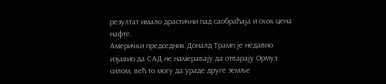резултат имало драстични пад саобраћаја и скок цена нафте.
Амерички председник Доналд Трамп је недавно изјавио да САД не намеравају да отварају Ормуз силом, већ то могу да ураде друге земље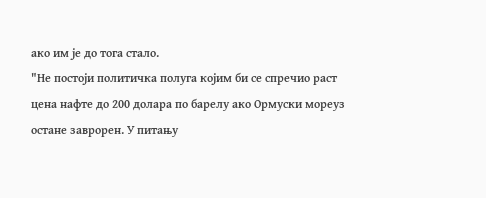ако им је до тога стало.
"Не постоји политичка полуга којим би се спречио раст цена нафте до 200 долара по барелу ако Ормуски мореуз остане заврорен. У питању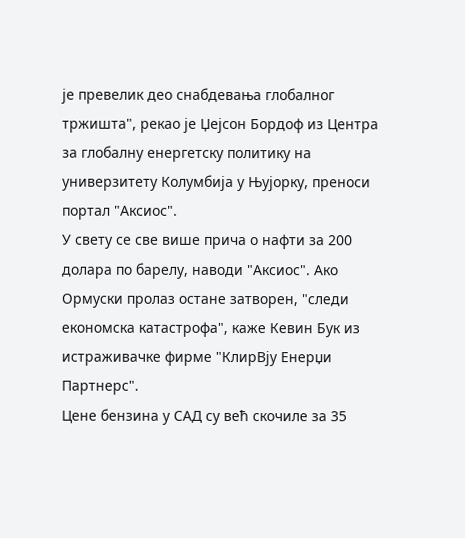је превелик део снабдевања глобалног тржишта", рекао је Џејсон Бордоф из Центра за глобалну енергетску политику на универзитету Колумбија у Њујорку, преноси портал "Аксиос".
У свету се све више прича о нафти за 200 долара по барелу, наводи "Аксиос". Ако Ормуски пролаз остане затворен, "следи економска катастрофа", каже Кевин Бук из истраживачке фирме "КлирВју Енерџи Партнерс".
Цене бензина у САД су већ скочиле за 35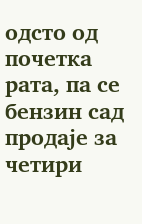одсто од почетка рата, па се бензин сад продаје за четири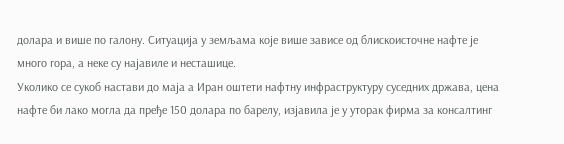долара и више по галону. Ситуација у земљама које више зависе од блискоисточне нафте је много гора, а неке су најавиле и несташице.
Уколико се сукоб настави до маја а Иран оштети нафтну инфраструктуру суседних држава, цена нафте би лако могла да пређе 150 долара по барелу, изјавила је у уторак фирма за консалтинг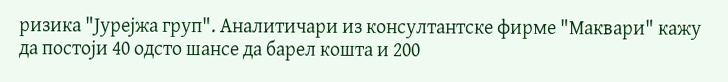ризика "Јурејжа груп". Аналитичари из консултантске фирме "Маквари" кажу да постоји 40 одсто шансе да барел кошта и 200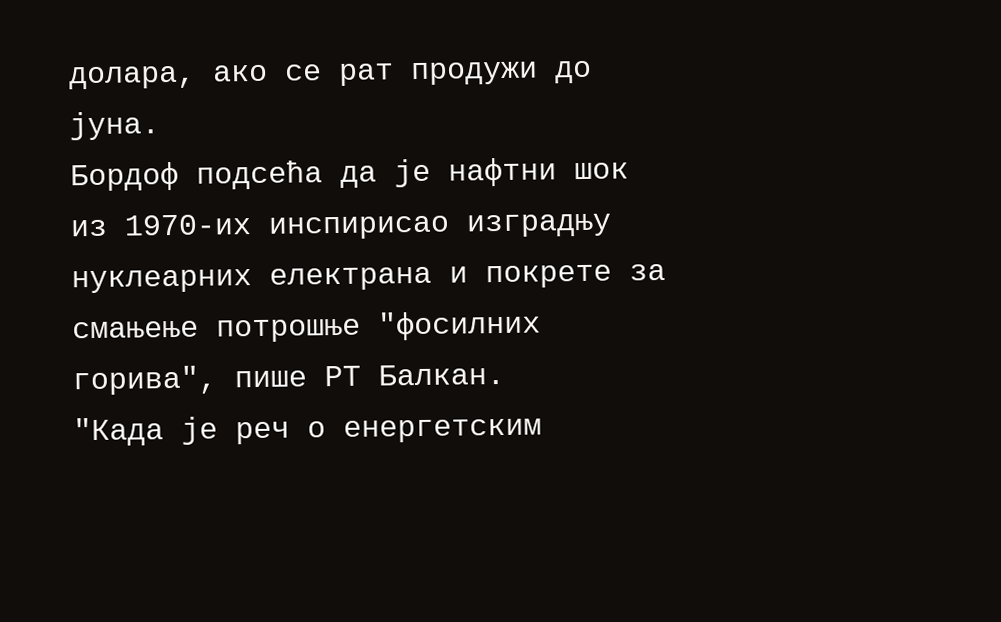долара, ако се рат продужи до јуна.
Бордоф подсећа да је нафтни шок из 1970-их инспирисао изградњу нуклеарних електрана и покрете за смањење потрошње "фосилних горива", пише РТ Балкан.
"Када је реч о енергетским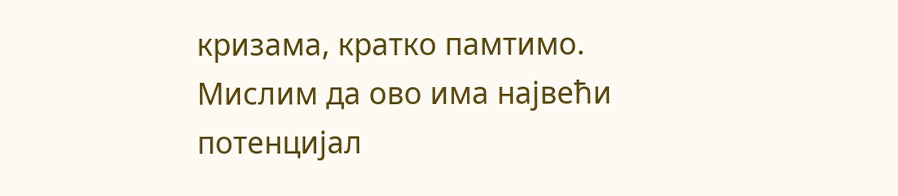кризама, кратко памтимо. Мислим да ово има највећи потенцијал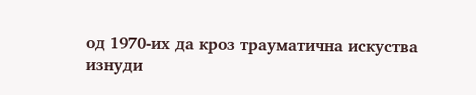од 1970-их да кроз трауматична искуства изнуди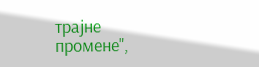трајне промене",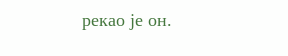рекао је он.